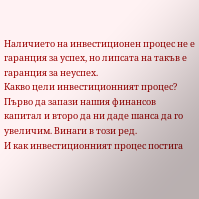Наличието на инвестиционен процес не е гаранция за успех, но липсата на такъв е гаранция за неуспех.
Какво цели инвестиционният процес?
Първо да запази нашия финансов капитал и второ да ни даде шанса да го увеличим. Винаги в този ред.
И как инвестиционният процес постига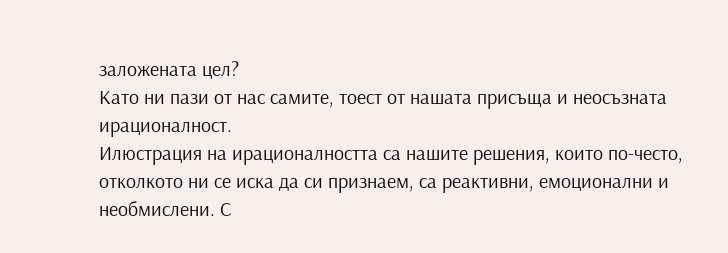заложената цел?
Като ни пази от нас самите, тоест от нашата присъща и неосъзната ирационалност.
Илюстрация на ирационалността са нашите решения, които по-често, отколкото ни се иска да си признаем, са реактивни, емоционални и необмислени. С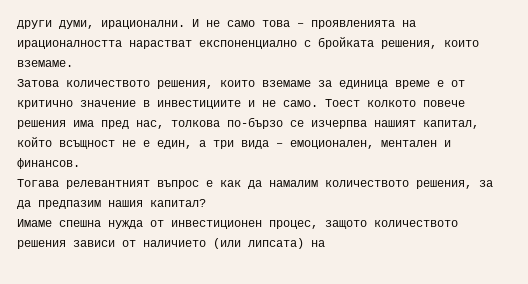други думи, ирационални. И не само това – проявленията на ирационалността нарастват експоненциално с бройката решения, които вземаме.
Затова количеството решения, които вземаме за единица време е от критично значение в инвестициите и не само. Тоест колкото повече решения има пред нас, толкова по-бързо се изчерпва нашият капитал, който всъщност не е един, а три вида – емоционален, ментален и финансов.
Тогава релевантният въпрос е как да намалим количеството решения, за да предпазим нашия капитал?
Имаме спешна нужда от инвестиционен процес, защото количеството решения зависи от наличието (или липсата) на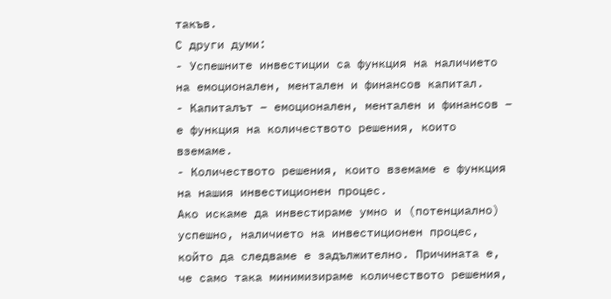такъв.
С други думи:
- Успешните инвестиции са функция на наличието на емоционален, ментален и финансов капитал.
- Капиталът – емоционален, ментален и финансов – е функция на количеството решения, които вземаме.
- Количеството решения, които вземаме е функция на нашия инвестиционен процес.
Ако искаме да инвестираме умно и (потенциално) успешно, наличието на инвестиционен процес, който да следваме е задължително. Причината е, че само така минимизираме количеството решения,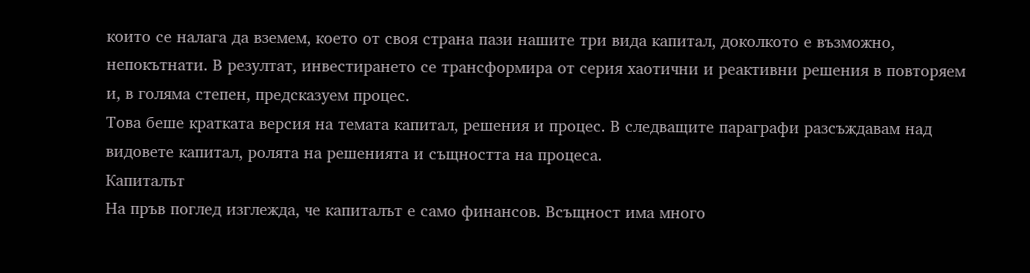които се налага да вземем, което от своя страна пази нашите три вида капитал, доколкото е възможно, непокътнати. В резултат, инвестирането се трансформира от серия хаотични и реактивни решения в повторяем и, в голяма степен, предсказуем процес.
Това беше кратката версия на темата капитал, решения и процес. В следващите параграфи разсъждавам над видовете капитал, ролята на решенията и същността на процеса.
Капиталът
На пръв поглед изглежда, че капиталът е само финансов. Всъщност има много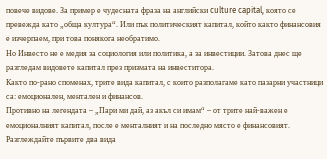повече видове. За пример е чудесната фраза на английски culture capital, която се превежда като „обща култура“. Или пък политическият капитал, който както финансовия е изчерпаем, при това понякога необратимо.
Но Инвесто не е медия за социология или политика, а за инвестиции. Затова днес ще разгледам видовете капитал през призмата на инвеститора.
Както по-рано споменах, трите вида капитал, с които разполагаме като пазарни участници са: емоционален, ментален и финансов.
Противно на легендата – „Пари ми дай, аз акъл си имам“ – от трите най-важен е емоционалният капитал, после е менталният и на последно място е финансовият.
Разглеждайте първите два вида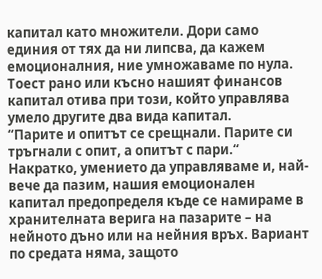капитал като множители. Дори само единия от тях да ни липсва, да кажем емоционалния, ние умножаваме по нула. Тоест рано или късно нашият финансов капитал отива при този, който управлява умело другите два вида капитал.
“Парите и опитът се срещнали. Парите си тръгнали с опит, а опитът с пари.“
Накратко, умението да управляваме и, най-вече да пазим, нашия емоционален капитал предопределя къде се намираме в хранителната верига на пазарите – на нейното дъно или на нейния връх. Вариант по средата няма, защото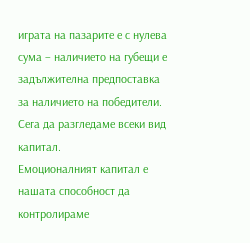играта на пазарите е с нулева сума – наличието на губещи е задължителна предпоставка за наличието на победители.
Сега да разгледаме всеки вид капитал.
Емоционалният капитал е нашата способност да контролираме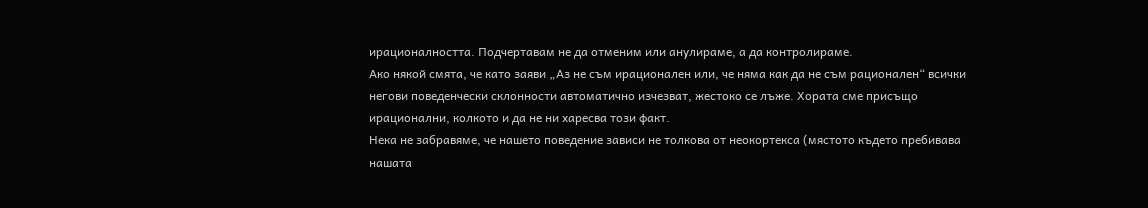ирационалността. Подчертавам не да отменим или анулираме, а да контролираме.
Ако някой смята, че като заяви „Аз не съм ирационален или, че няма как да не съм рационален“ всички негови поведенчески склонности автоматично изчезват, жестоко се лъже. Хората сме присъщо ирационални, колкото и да не ни харесва този факт.
Нека не забравяме, че нашето поведение зависи не толкова от неокортекса (мястото където пребивава нашата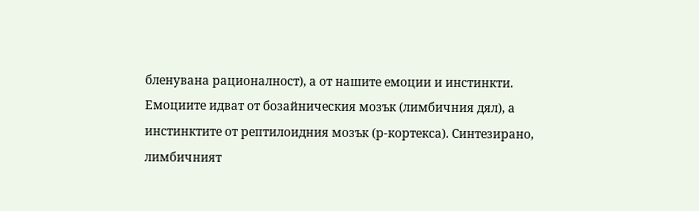бленувана рационалност), а от нашите емоции и инстинкти. Емоциите идват от бозайническия мозък (лимбичния дял), а инстинктите от рептилоидния мозък (р-кортекса). Синтезирано, лимбичният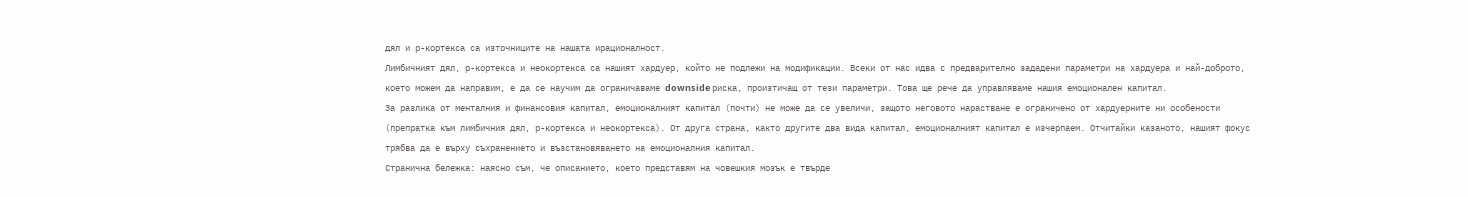дял и р-кортекса са източниците на нашата ирационалност.
Лимбичният дял, р-кортекса и неокортекса са нашият хардуер, който не подлежи на модификации. Всеки от нас идва с предварително зададени параметри на хардуера и най-доброто, което можем да направим, е да се научим да ограничаваме downside риска, произтичащ от тези параметри. Това ще рече да управляваме нашия емоционален капитал.
За разлика от менталния и финансовия капитал, емоционалният капитал (почти) не може да се увеличи, защото неговото нарастване е ограничено от хардуерните ни особености (препратка към лимбичния дял, р-кортекса и неокортекса). От друга страна, както другите два вида капитал, емоционалният капитал е изчерпаем. Отчитайки казаното, нашият фокус трябва да е върху съхранението и възстановяването на емоционалния капитал.
Странична бележка: наясно съм, че описанието, което представям на човешкия мозък е твърде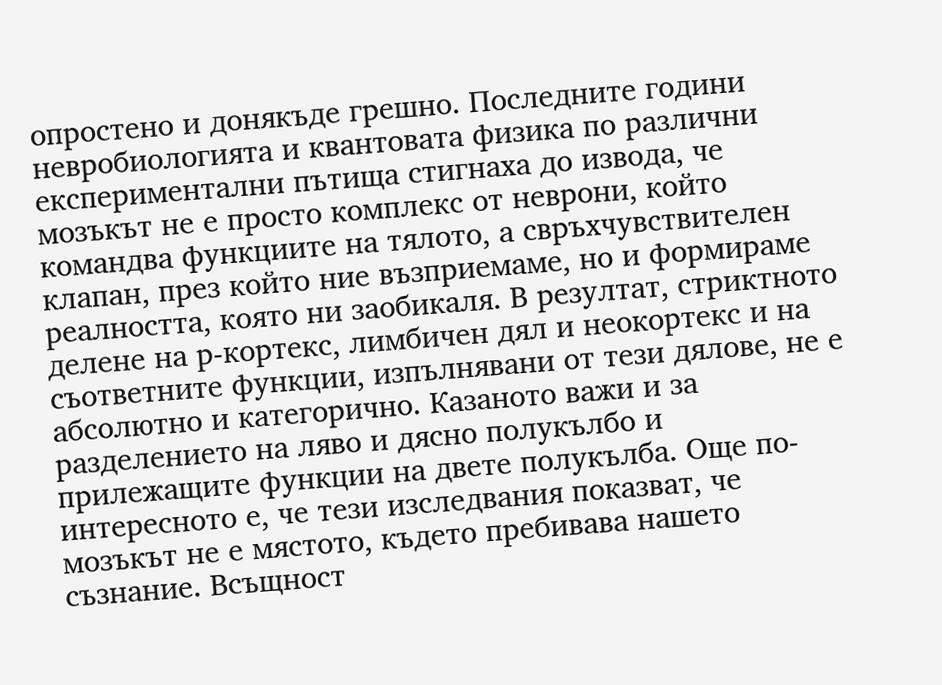опростено и донякъде грешно. Последните години невробиологията и квантовата физика по различни експериментални пътища стигнаха до извода, че мозъкът не е просто комплекс от неврони, който командва функциите на тялото, а свръхчувствителен клапан, през който ние възприемаме, но и формираме реалността, която ни заобикаля. В резултат, стриктното делене на р-кортекс, лимбичен дял и неокортекс и на съответните функции, изпълнявани от тези дялове, не е абсолютно и категорично. Казаното важи и за разделението на ляво и дясно полукълбо и прилежащите функции на двете полукълба. Още по-интересното е, че тези изследвания показват, че мозъкът не е мястото, където пребивава нашето съзнание. Всъщност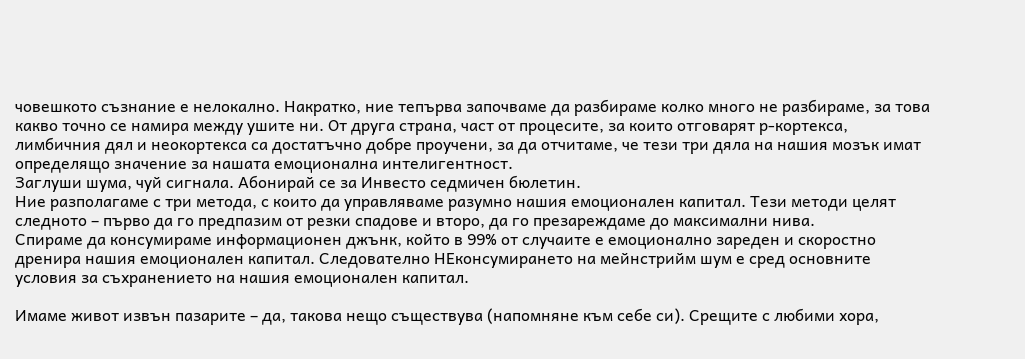човешкото съзнание е нелокално. Накратко, ние тепърва започваме да разбираме колко много не разбираме, за това какво точно се намира между ушите ни. От друга страна, част от процесите, за които отговарят р-кортекса, лимбичния дял и неокортекса са достатъчно добре проучени, за да отчитаме, че тези три дяла на нашия мозък имат определящо значение за нашата емоционална интелигентност.
Заглуши шума, чуй сигнала. Абонирай се за Инвесто седмичен бюлетин.
Ние разполагаме с три метода, с които да управляваме разумно нашия емоционален капитал. Тези методи целят следното – първо да го предпазим от резки спадове и второ, да го презареждаме до максимални нива.
Спираме да консумираме информационен джънк, който в 99% от случаите е емоционално зареден и скоростно дренира нашия емоционален капитал. Следователно НЕконсумирането на мейнстрийм шум е сред основните условия за съхранението на нашия емоционален капитал.

Имаме живот извън пазарите – да, такова нещо съществува (напомняне към себе си). Срещите с любими хора,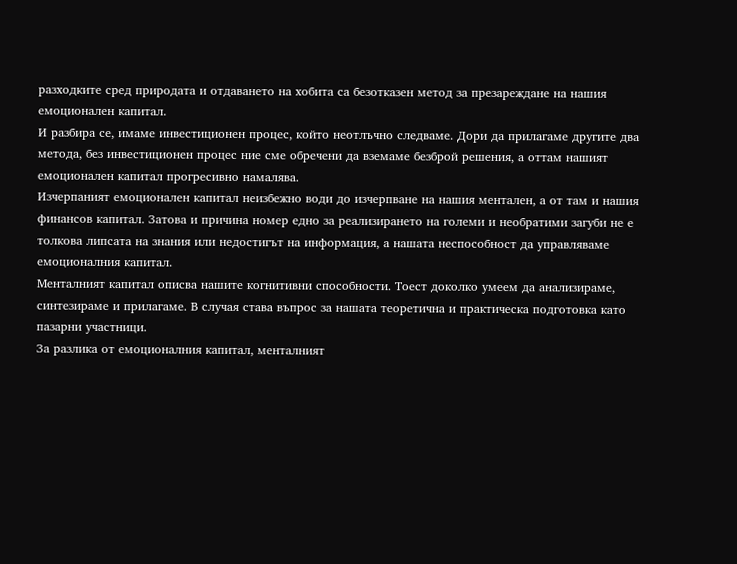разходките сред природата и отдаването на хобита са безотказен метод за презареждане на нашия емоционален капитал.
И разбира се, имаме инвестиционен процес, който неотлъчно следваме. Дори да прилагаме другите два метода, без инвестиционен процес ние сме обречени да вземаме безброй решения, а оттам нашият емоционален капитал прогресивно намалява.
Изчерпаният емоционален капитал неизбежно води до изчерпване на нашия ментален, а от там и нашия финансов капитал. Затова и причина номер едно за реализирането на големи и необратими загуби не е толкова липсата на знания или недостигът на информация, а нашата неспособност да управляваме емоционалния капитал.
Менталният капитал описва нашите когнитивни способности. Тоест доколко умеем да анализираме, синтезираме и прилагаме. В случая става въпрос за нашата теоретична и практическа подготовка като пазарни участници.
За разлика от емоционалния капитал, менталният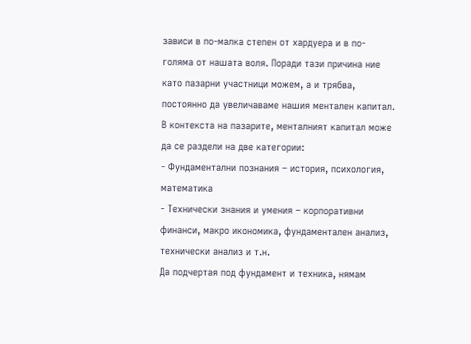зависи в по-малка степен от хардуера и в по-голяма от нашата воля. Поради тази причина ние като пазарни участници можем, а и трябва, постоянно да увеличаваме нашия ментален капитал.
В контекста на пазарите, менталният капитал може да се раздели на две категории:
- Фундаментални познания – история, психология, математика
- Технически знания и умения – корпоративни финанси, макро икономика, фундаментален анализ, технически анализ и т.н.
Да подчертая под фундамент и техника, нямам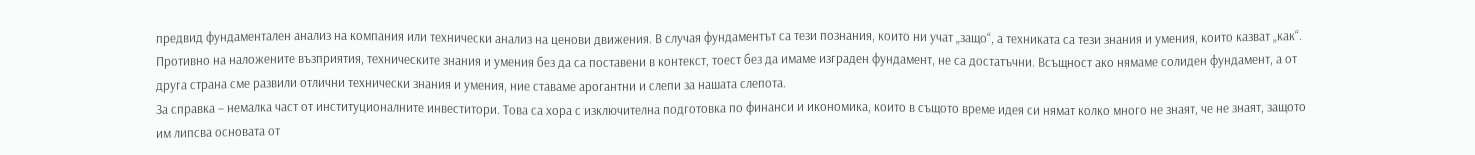предвид фундаментален анализ на компания или технически анализ на ценови движения. В случая фундаментът са тези познания, които ни учат „защо“, а техниката са тези знания и умения, които казват „как“.
Противно на наложените възприятия, техническите знания и умения без да са поставени в контекст, тоест без да имаме изграден фундамент, не са достатъчни. Всъщност ако нямаме солиден фундамент, а от друга страна сме развили отлични технически знания и умения, ние ставаме арогантни и слепи за нашата слепота.
За справка – немалка част от институционалните инвеститори. Това са хора с изключителна подготовка по финанси и икономика, които в същото време идея си нямат колко много не знаят, че не знаят, защото им липсва основата от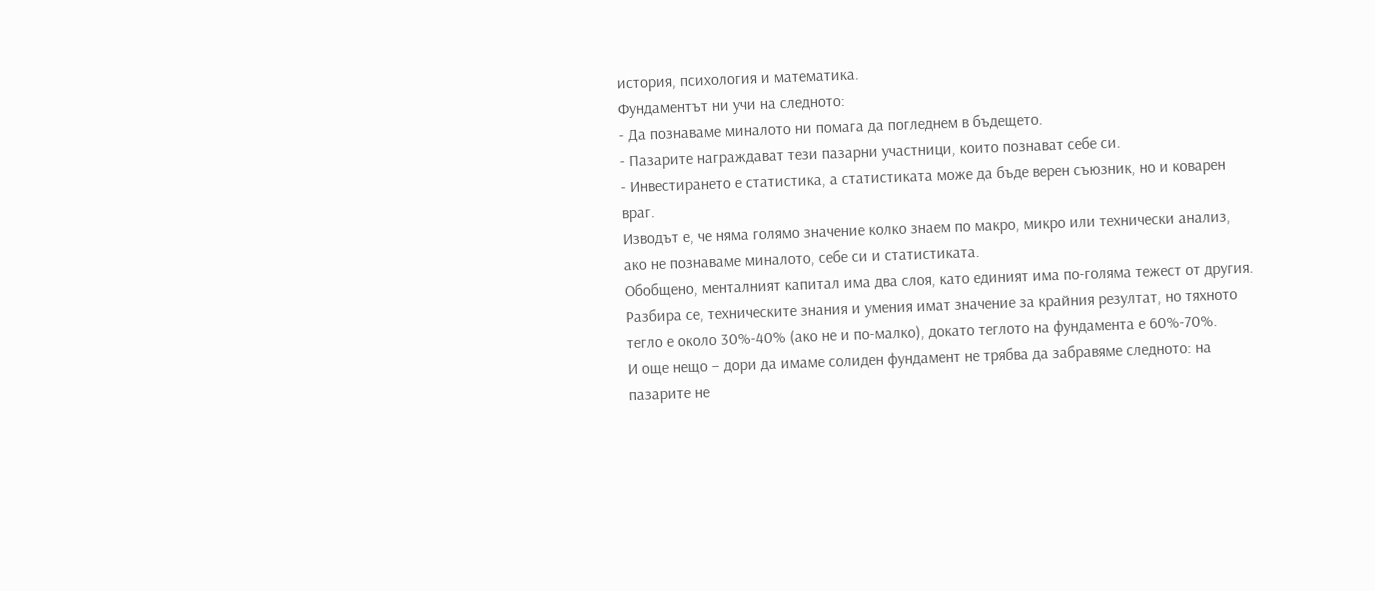история, психология и математика.
Фундаментът ни учи на следното:
- Да познаваме миналото ни помага да погледнем в бъдещето.
- Пазарите награждават тези пазарни участници, които познават себе си.
- Инвестирането е статистика, а статистиката може да бъде верен съюзник, но и коварен враг.
Изводът е, че няма голямо значение колко знаем по макро, микро или технически анализ, ако не познаваме миналото, себе си и статистиката.
Обобщено, менталният капитал има два слоя, като единият има по-голяма тежест от другия. Разбира се, техническите знания и умения имат значение за крайния резултат, но тяхното тегло е около 30%-40% (ако не и по-малко), докато теглото на фундамента е 60%-70%.
И още нещо – дори да имаме солиден фундамент не трябва да забравяме следното: на пазарите не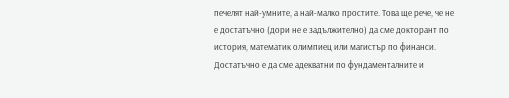печелят най-умните, а най-малко простите. Това ще рече, че не е достатъчно (дори не е задължително) да сме докторант по история, математик олимпиец или магистър по финанси. Достатъчно е да сме адекватни по фундаменталните и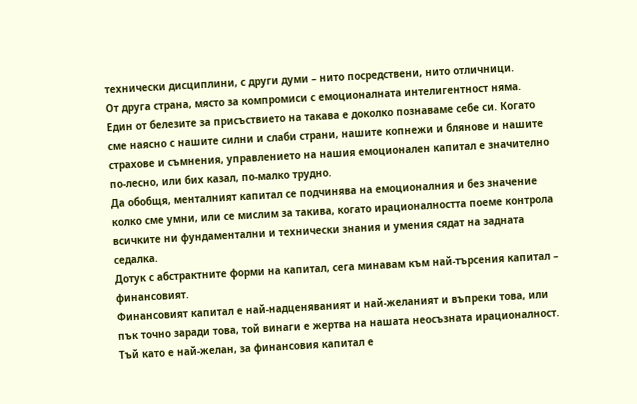технически дисциплини, с други думи – нито посредствени, нито отличници.
От друга страна, място за компромиси с емоционалната интелигентност няма. Един от белезите за присъствието на такава е доколко познаваме себе си. Когато сме наясно с нашите силни и слаби страни, нашите копнежи и блянове и нашите страхове и съмнения, управлението на нашия емоционален капитал е значително по-лесно, или бих казал, по-малко трудно.
Да обобщя, менталният капитал се подчинява на емоционалния и без значение колко сме умни, или се мислим за такива, когато ирационалността поеме контрола всичките ни фундаментални и технически знания и умения сядат на задната седалка.
Дотук с абстрактните форми на капитал, сега минавам към най-търсения капитал – финансовият.
Финансовият капитал е най-надценяваният и най-желаният и въпреки това, или пък точно заради това, той винаги е жертва на нашата неосъзната ирационалност.
Тъй като е най-желан, за финансовия капитал е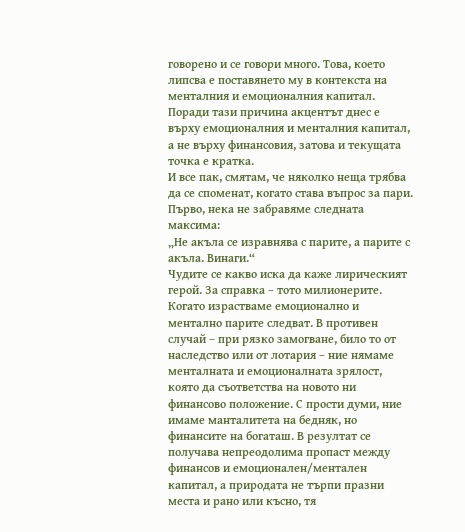говорено и се говори много. Това, което липсва е поставянето му в контекста на менталния и емоционалния капитал. Поради тази причина акцентът днес е върху емоционалния и менталния капитал, а не върху финансовия, затова и текущата точка е кратка.
И все пак, смятам, че няколко неща трябва да се споменат, когато става въпрос за пари.
Първо, нека не забравяме следната максима:
„Не акъла се изравнява с парите, а парите с акъла. Винаги.“
Чудите се какво иска да каже лирическият герой. За справка – тото милионерите.
Когато израстваме емоционално и ментално парите следват. В противен случай – при рязко замогване, било то от наследство или от лотария – ние нямаме менталната и емоционалната зрялост, която да съответства на новото ни финансово положение. С прости думи, ние имаме манталитета на бедняк, но финансите на богаташ. В резултат се получава непреодолима пропаст между финансов и емоционален/ментален капитал, а природата не търпи празни места и рано или късно, тя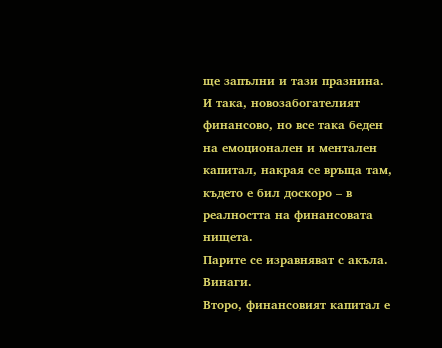ще запълни и тази празнина.
И така, новозабогателият финансово, но все така беден на емоционален и ментален капитал, накрая се връща там, където е бил доскоро – в реалността на финансовата нищета.
Парите се изравняват с акъла. Винаги.
Второ, финансовият капитал е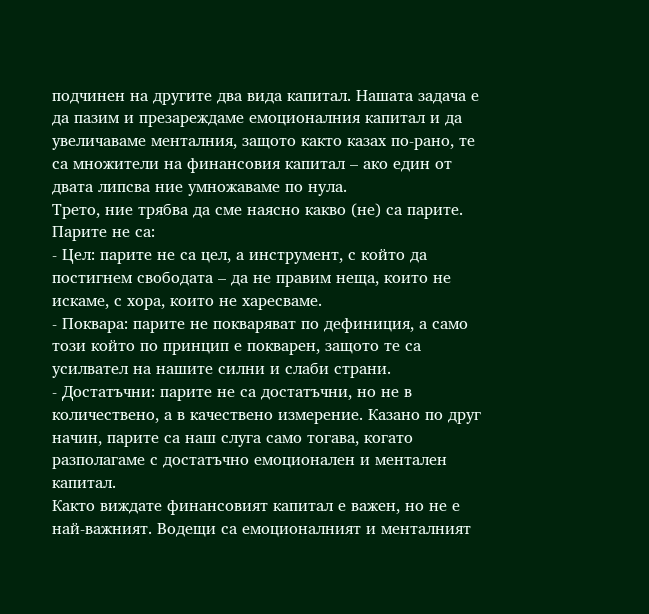подчинен на другите два вида капитал. Нашата задача е да пазим и презареждаме емоционалния капитал и да увеличаваме менталния, защото както казах по-рано, те са множители на финансовия капитал – ако един от двата липсва ние умножаваме по нула.
Трето, ние трябва да сме наясно какво (не) са парите. Парите не са:
- Цел: парите не са цел, а инструмент, с който да постигнем свободата – да не правим неща, които не искаме, с хора, които не харесваме.
- Поквара: парите не покваряват по дефиниция, а само този който по принцип е покварен, защото те са усилвател на нашите силни и слаби страни.
- Достатъчни: парите не са достатъчни, но не в количествено, а в качествено измерение. Казано по друг начин, парите са наш слуга само тогава, когато разполагаме с достатъчно емоционален и ментален капитал.
Както виждате финансовият капитал е важен, но не е най-важният. Водещи са емоционалният и менталният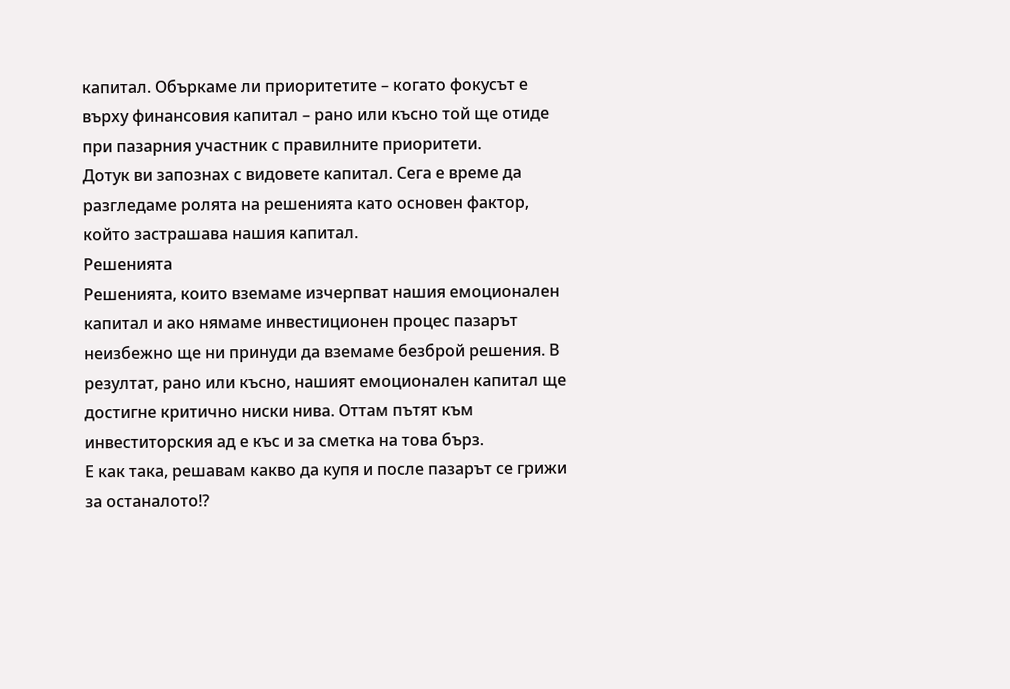капитал. Объркаме ли приоритетите – когато фокусът е върху финансовия капитал – рано или късно той ще отиде при пазарния участник с правилните приоритети.
Дотук ви запознах с видовете капитал. Сега е време да разгледаме ролята на решенията като основен фактор, който застрашава нашия капитал.
Решенията
Решенията, които вземаме изчерпват нашия емоционален капитал и ако нямаме инвестиционен процес пазарът неизбежно ще ни принуди да вземаме безброй решения. В резултат, рано или късно, нашият емоционален капитал ще достигне критично ниски нива. Оттам пътят към инвеститорския ад е къс и за сметка на това бърз.
Е как така, решавам какво да купя и после пазарът се грижи за останалото!?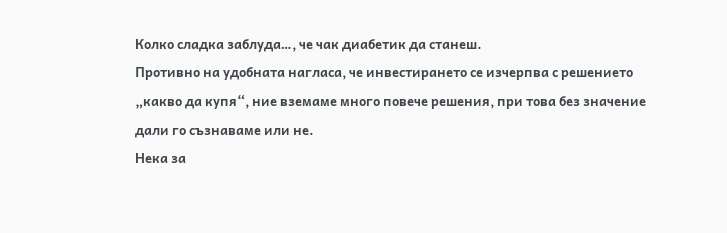Колко сладка заблуда…, че чак диабетик да станеш.
Противно на удобната нагласа, че инвестирането се изчерпва с решението „какво да купя“, ние вземаме много повече решения, при това без значение дали го съзнаваме или не.
Нека за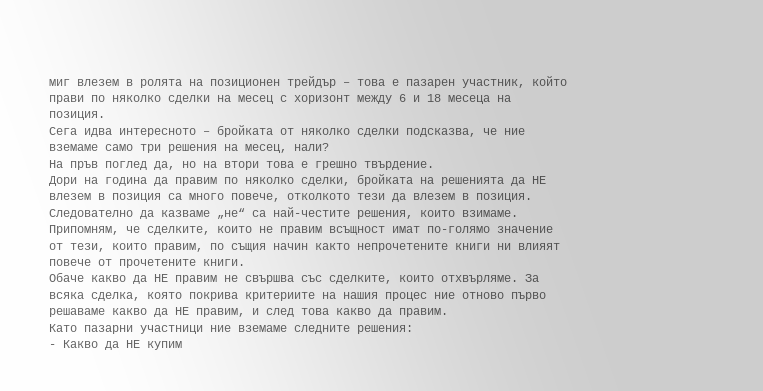миг влезем в ролята на позиционен трейдър – това е пазарен участник, който прави по няколко сделки на месец с хоризонт между 6 и 18 месеца на позиция.
Сега идва интересното – бройката от няколко сделки подсказва, че ние вземаме само три решения на месец, нали?
На пръв поглед да, но на втори това е грешно твърдение.
Дори на година да правим по няколко сделки, бройката на решенията да НЕ влезем в позиция са много повече, отколкото тези да влезем в позиция. Следователно да казваме „не“ са най-честите решения, които взимаме.
Припомням, че сделките, които не правим всъщност имат по-голямо значение от тези, които правим, по същия начин както непрочетените книги ни влияят повече от прочетените книги.
Обаче какво да НЕ правим не свършва със сделките, които отхвърляме. За всяка сделка, която покрива критериите на нашия процес ние отново първо решаваме какво да НЕ правим, и след това какво да правим.
Като пазарни участници ние вземаме следните решения:
- Какво да НЕ купим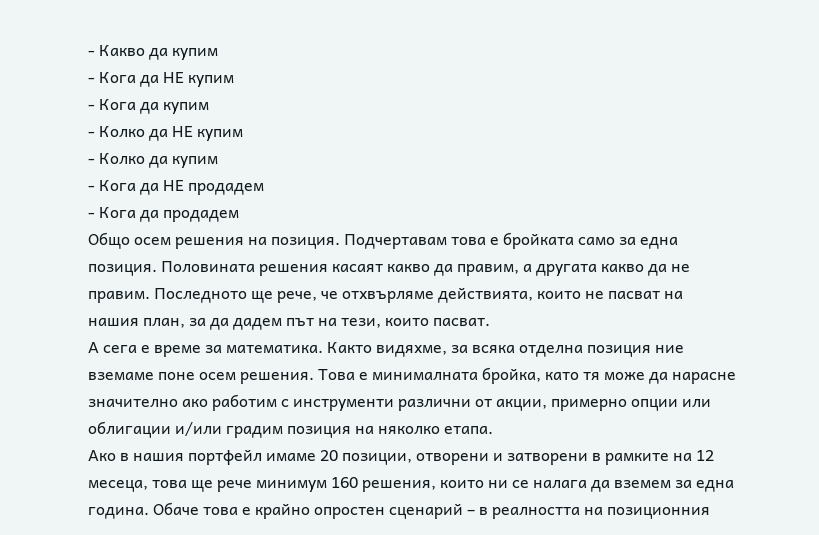- Какво да купим
- Кога да НЕ купим
- Кога да купим
- Колко да НЕ купим
- Колко да купим
- Кога да НЕ продадем
- Кога да продадем
Общо осем решения на позиция. Подчертавам това е бройката само за една позиция. Половината решения касаят какво да правим, а другата какво да не правим. Последното ще рече, че отхвърляме действията, които не пасват на нашия план, за да дадем път на тези, които пасват.
А сега е време за математика. Както видяхме, за всяка отделна позиция ние вземаме поне осем решения. Това е минималната бройка, като тя може да нарасне значително ако работим с инструменти различни от акции, примерно опции или облигации и/или градим позиция на няколко етапа.
Ако в нашия портфейл имаме 20 позиции, отворени и затворени в рамките на 12 месеца, това ще рече минимум 160 решения, които ни се налага да вземем за една година. Обаче това е крайно опростен сценарий – в реалността на позиционния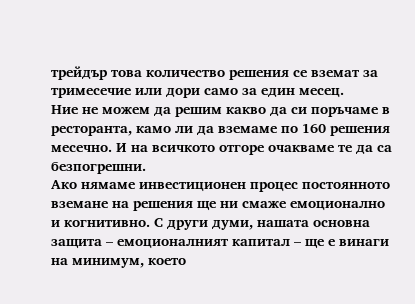трейдър това количество решения се вземат за тримесечие или дори само за един месец.
Ние не можем да решим какво да си поръчаме в ресторанта, камо ли да вземаме по 160 решения месечно. И на всичкото отгоре очакваме те да са безпогрешни.
Ако нямаме инвестиционен процес постоянното вземане на решения ще ни смаже емоционално и когнитивно. С други думи, нашата основна защита – емоционалният капитал – ще е винаги на минимум, което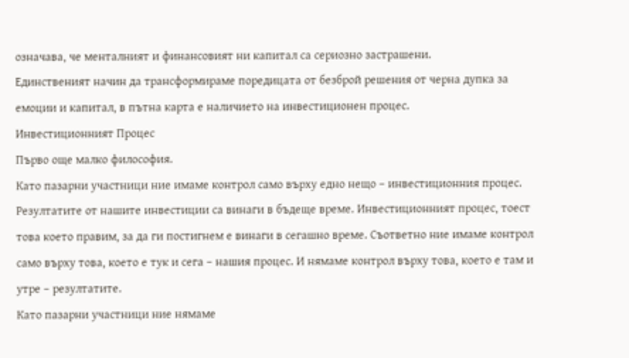означава, че менталният и финансовият ни капитал са сериозно застрашени.
Единственият начин да трансформираме поредицата от безброй решения от черна дупка за емоции и капитал, в пътна карта е наличието на инвестиционен процес.
Инвестиционният Процес
Първо още малко философия.
Като пазарни участници ние имаме контрол само върху едно нещо – инвестиционния процес.
Резултатите от нашите инвестиции са винаги в бъдеще време. Инвестиционният процес, тоест това което правим, за да ги постигнем е винаги в сегашно време. Съответно ние имаме контрол само върху това, което е тук и сега – нашия процес. И нямаме контрол върху това, което е там и утре – резултатите.
Като пазарни участници ние нямаме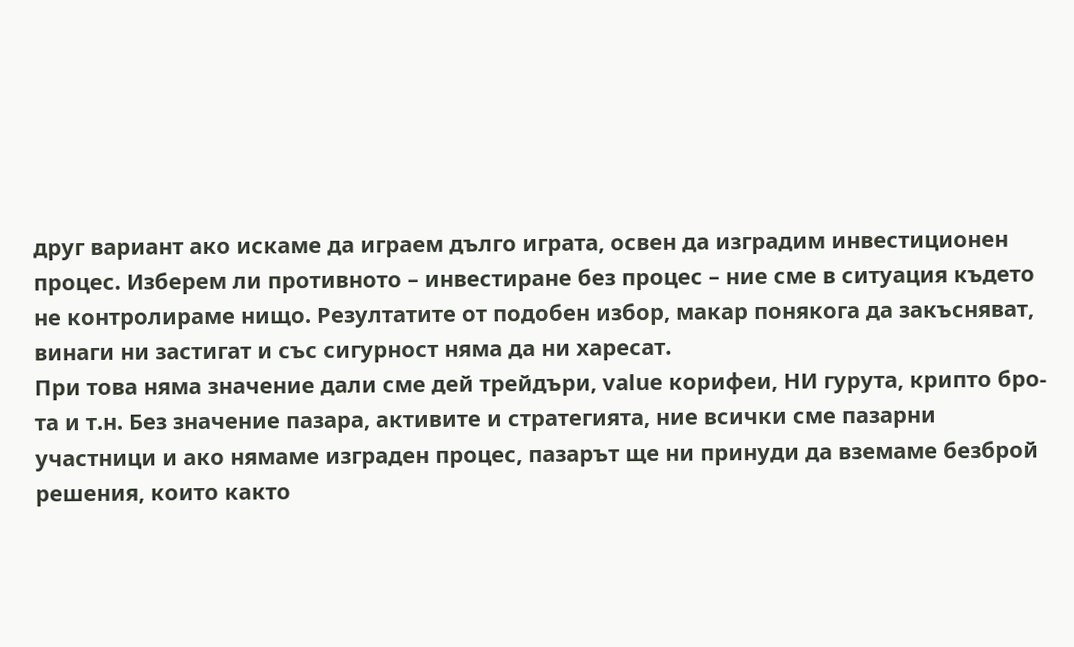друг вариант ако искаме да играем дълго играта, освен да изградим инвестиционен процес. Изберем ли противното – инвестиране без процес – ние сме в ситуация където не контролираме нищо. Резултатите от подобен избор, макар понякога да закъсняват, винаги ни застигат и със сигурност няма да ни харесат.
При това няма значение дали сме дей трейдъри, value корифеи, НИ гурута, крипто бро-та и т.н. Без значение пазара, активите и стратегията, ние всички сме пазарни участници и ако нямаме изграден процес, пазарът ще ни принуди да вземаме безброй решения, които както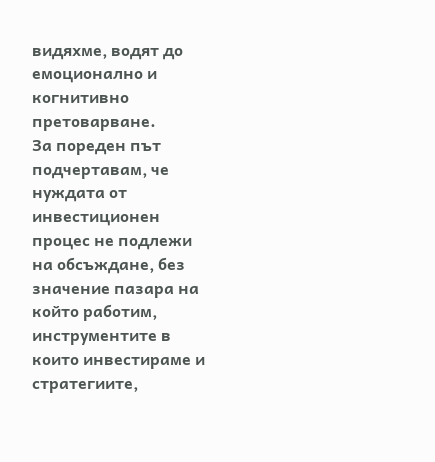видяхме, водят до емоционално и когнитивно претоварване.
За пореден път подчертавам, че нуждата от инвестиционен процес не подлежи на обсъждане, без значение пазара на който работим, инструментите в които инвестираме и стратегиите,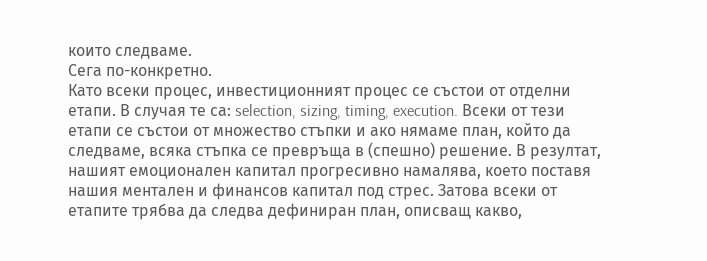които следваме.
Сега по-конкретно.
Като всеки процес, инвестиционният процес се състои от отделни етапи. В случая те са: selection, sizing, timing, execution. Всеки от тези етапи се състои от множество стъпки и ако нямаме план, който да следваме, всяка стъпка се превръща в (спешно) решение. В резултат, нашият емоционален капитал прогресивно намалява, което поставя нашия ментален и финансов капитал под стрес. Затова всеки от етапите трябва да следва дефиниран план, описващ какво,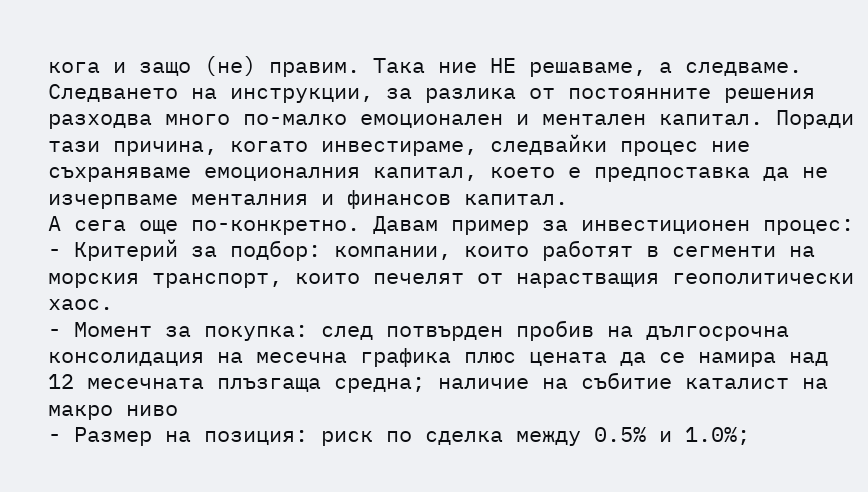кога и защо (не) правим. Така ние НЕ решаваме, а следваме.
Следването на инструкции, за разлика от постоянните решения разходва много по-малко емоционален и ментален капитал. Поради тази причина, когато инвестираме, следвайки процес ние съхраняваме емоционалния капитал, което е предпоставка да не изчерпваме менталния и финансов капитал.
А сега още по-конкретно. Давам пример за инвестиционен процес:
- Критерий за подбор: компании, които работят в сегменти на морския транспорт, които печелят от нарастващия геополитически хаос.
- Момент за покупка: след потвърден пробив на дългосрочна консолидация на месечна графика плюс цената да се намира над 12 месечната плъзгаща средна; наличие на събитие каталист на макро ниво
- Размер на позиция: риск по сделка между 0.5% и 1.0%;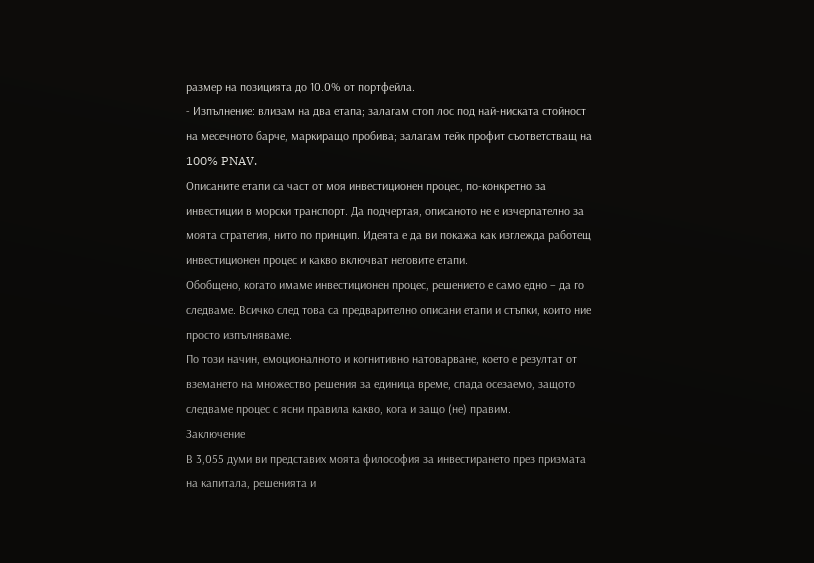размер на позицията до 10.0% от портфейла.
- Изпълнение: влизам на два етапа; залагам стоп лос под най-ниската стойност на месечното барче, маркиращо пробива; залагам тейк профит съответстващ на 100% PNAV.
Описаните етапи са част от моя инвестиционен процес, по-конкретно за инвестиции в морски транспорт. Да подчертая, описаното не е изчерпателно за моята стратегия, нито по принцип. Идеята е да ви покажа как изглежда работещ инвестиционен процес и какво включват неговите етапи.
Обобщено, когато имаме инвестиционен процес, решението е само едно – да го следваме. Всичко след това са предварително описани етапи и стъпки, които ние просто изпълняваме.
По този начин, емоционалното и когнитивно натоварване, което е резултат от вземането на множество решения за единица време, спада осезаемо, защото следваме процес с ясни правила какво, кога и защо (не) правим.
Заключение
В 3,055 думи ви представих моята философия за инвестирането през призмата на капитала, решенията и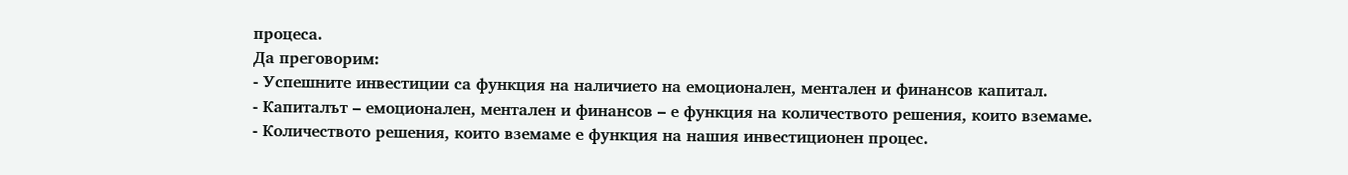процеса.
Да преговорим:
- Успешните инвестиции са функция на наличието на емоционален, ментален и финансов капитал.
- Капиталът – емоционален, ментален и финансов – е функция на количеството решения, които вземаме.
- Количеството решения, които вземаме е функция на нашия инвестиционен процес.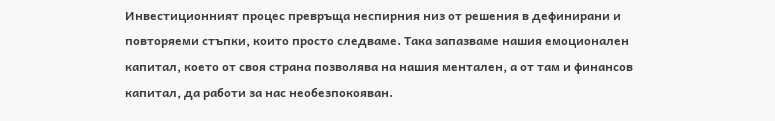Инвестиционният процес превръща неспирния низ от решения в дефинирани и повторяеми стъпки, които просто следваме. Така запазваме нашия емоционален капитал, което от своя страна позволява на нашия ментален, а от там и финансов капитал, да работи за нас необезпокояван.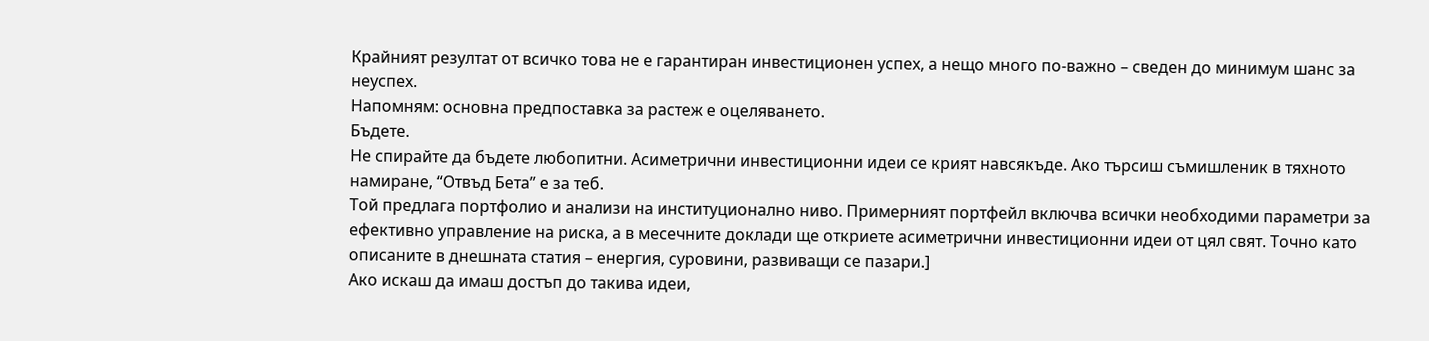Крайният резултат от всичко това не е гарантиран инвестиционен успех, а нещо много по-важно – сведен до минимум шанс за неуспех.
Напомням: основна предпоставка за растеж е оцеляването.
Бъдете.
Не спирайте да бъдете любопитни. Асиметрични инвестиционни идеи се крият навсякъде. Ако търсиш съмишленик в тяхното намиране, “Отвъд Бета” е за теб.
Той предлага портфолио и анализи на институционално ниво. Примерният портфейл включва всички необходими параметри за ефективно управление на риска, а в месечните доклади ще откриете асиметрични инвестиционни идеи от цял свят. Точно като описаните в днешната статия – енергия, суровини, развиващи се пазари.]
Ако искаш да имаш достъп до такива идеи,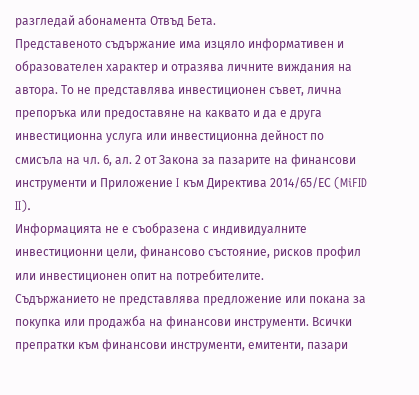разгледай абонамента Отвъд Бета.
Представеното съдържание има изцяло информативен и образователен характер и отразява личните виждания на автора. То не представлява инвестиционен съвет, лична препоръка или предоставяне на каквато и да е друга инвестиционна услуга или инвестиционна дейност по смисъла на чл. 6, ал. 2 от Закона за пазарите на финансови инструменти и Приложение I към Директива 2014/65/ЕС (MiFID II).
Информацията не е съобразена с индивидуалните инвестиционни цели, финансово състояние, рисков профил или инвестиционен опит на потребителите.
Съдържанието не представлява предложение или покана за покупка или продажба на финансови инструменти. Всички препратки към финансови инструменти, емитенти, пазари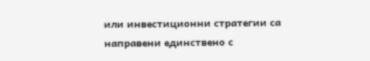или инвестиционни стратегии са направени единствено с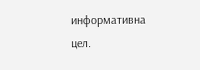информативна цел.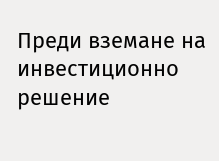Преди вземане на инвестиционно решение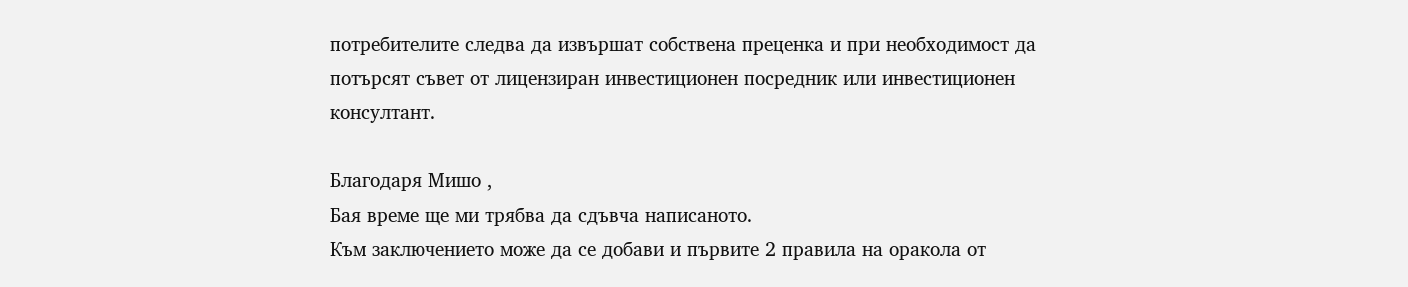потребителите следва да извършат собствена преценка и при необходимост да потърсят съвет от лицензиран инвестиционен посредник или инвестиционен консултант.

Благодаря Мишо ,
Бая време ще ми трябва да сдъвча написаното.
Към заключението може да се добави и първите 2 правила на оракола от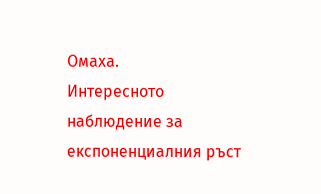Омаха.
Интересното наблюдение за експоненциалния ръст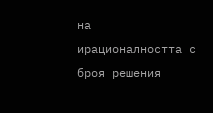на ирационалността с броя решения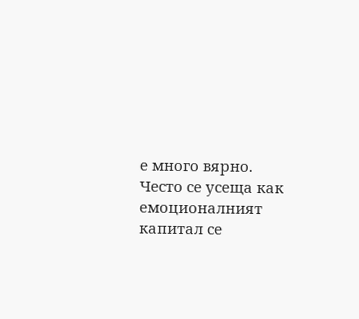е много вярно. Често се усеща как емоционалният капитал се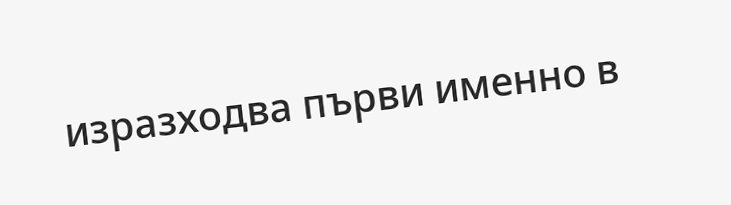изразходва първи именно в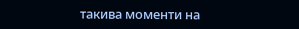такива моменти на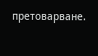претоварване.